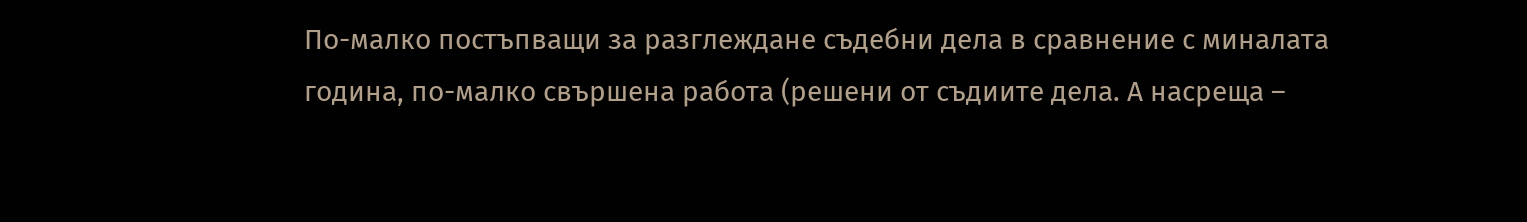По-малко постъпващи за разглеждане съдебни дела в сравнение с миналата година, по-малко свършена работа (решени от съдиите дела. А насреща –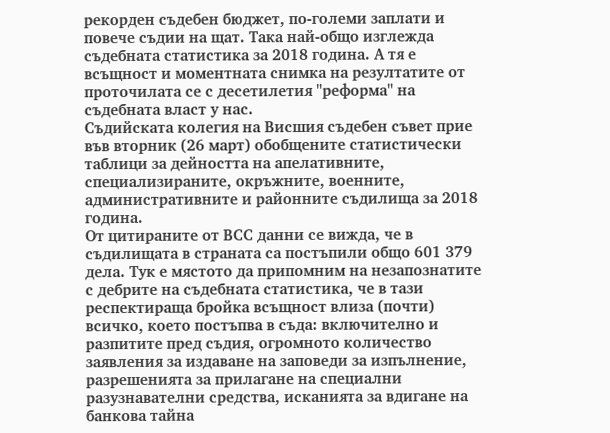рекорден съдебен бюджет, по-големи заплати и повече съдии на щат. Така най-общо изглежда съдебната статистика за 2018 година. А тя е всъщност и моментната снимка на резултатите от проточилата се с десетилетия "реформа" на съдебната власт у нас.
Съдийската колегия на Висшия съдебен съвет прие във вторник (26 март) обобщените статистически таблици за дейността на апелативните, специализираните, окръжните, военните, административните и районните съдилища за 2018 година.
От цитираните от ВСС данни се вижда, че в съдилищата в страната са постъпили общо 601 379 дела. Тук е мястото да припомним на незапознатите с дебрите на съдебната статистика, че в тази респектираща бройка всъщност влиза (почти) всичко, което постъпва в съда: включително и разпитите пред съдия, огромното количество заявления за издаване на заповеди за изпълнение, разрешенията за прилагане на специални разузнавателни средства, исканията за вдигане на банкова тайна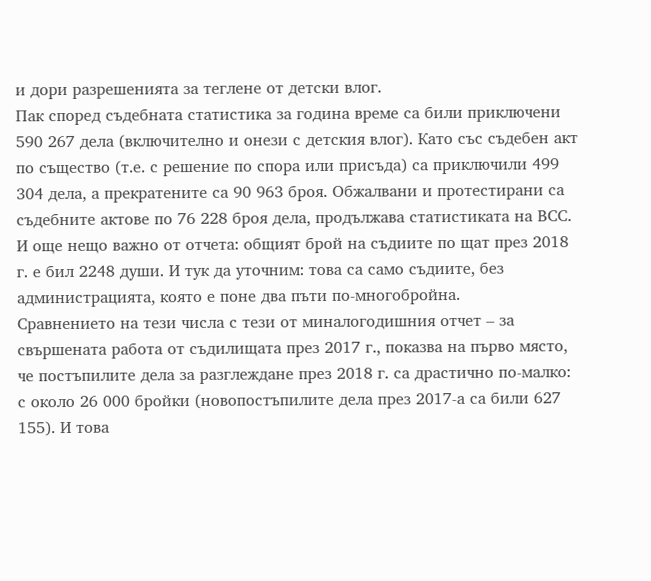и дори разрешенията за теглене от детски влог.
Пак според съдебната статистика за година време са били приключени 590 267 дела (включително и онези с детския влог). Като със съдебен акт по същество (т.е. с решение по спора или присъда) са приключили 499 304 дела, а прекратените са 90 963 броя. Обжалвани и протестирани са съдебните актове по 76 228 броя дела, продължава статистиката на ВСС.
И още нещо важно от отчета: общият брой на съдиите по щат през 2018 г. е бил 2248 души. И тук да уточним: това са само съдиите, без администрацията, която е поне два пъти по-многобройна.
Сравнението на тези числа с тези от миналогодишния отчет – за свършената работа от съдилищата през 2017 г., показва на първо място, че постъпилите дела за разглеждане през 2018 г. са драстично по-малко: с около 26 000 бройки (новопостъпилите дела през 2017-а са били 627 155). И това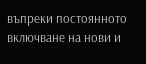въпреки постоянното включване на нови и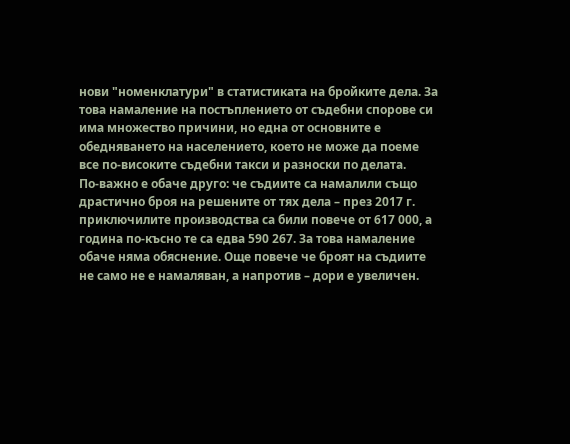нови "номенклатури" в статистиката на бройките дела. За това намаление на постъплението от съдебни спорове си има множество причини, но една от основните е обедняването на населението, което не може да поеме все по-високите съдебни такси и разноски по делата.
По-важно е обаче друго: че съдиите са намалили също драстично броя на решените от тях дела – през 2017 г. приключилите производства са били повече от 617 000, а година по-късно те са едва 590 267. За това намаление обаче няма обяснение. Още повече че броят на съдиите не само не е намаляван, а напротив – дори е увеличен.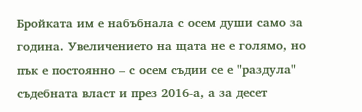Бройката им е набъбнала с осем души само за година. Увеличението на щата не е голямо, но пък е постоянно – с осем съдии се е "раздула" съдебната власт и през 2016-а, а за десет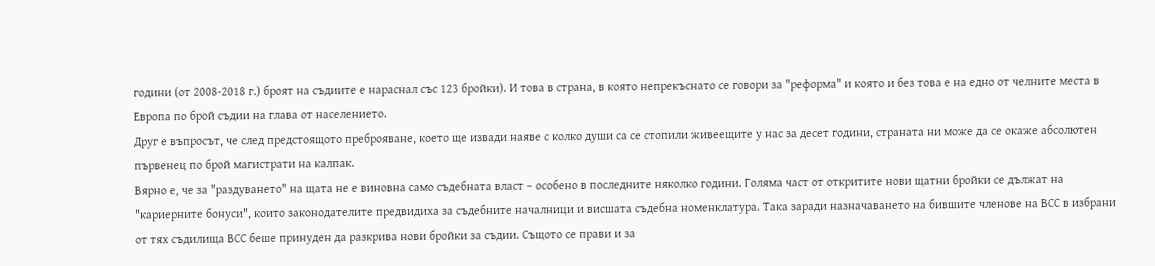години (от 2008-2018 г.) броят на съдиите е нараснал със 123 бройки). И това в страна, в която непрекъснато се говори за "реформа" и която и без това е на едно от челните места в Европа по брой съдии на глава от населението.
Друг е въпросът, че след предстоящото преброяване, което ще извади наяве с колко души са се стопили живеещите у нас за десет години, страната ни може да се окаже абсолютен първенец по брой магистрати на калпак.
Вярно е, че за "раздуването" на щата не е виновна само съдебната власт – особено в последните няколко години. Голяма част от откритите нови щатни бройки се дължат на "кариерните бонуси", които законодателите предвидиха за съдебните началници и висшата съдебна номенклатура. Така заради назначаването на бившите членове на ВСС в избрани от тях съдилища ВСС беше принуден да разкрива нови бройки за съдии. Същото се прави и за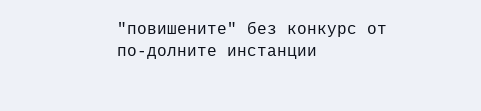"повишените" без конкурс от по-долните инстанции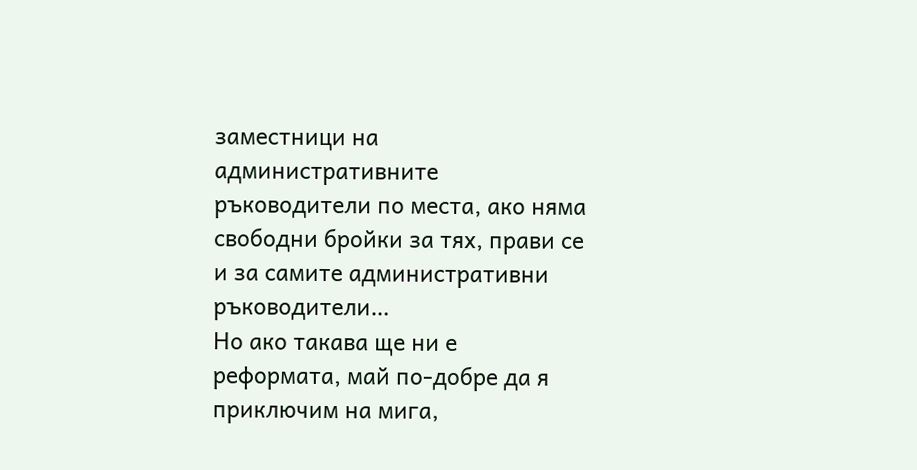заместници на административните ръководители по места, ако няма свободни бройки за тях, прави се и за самите административни ръководители…
Но ако такава ще ни е реформата, май по-добре да я приключим на мига,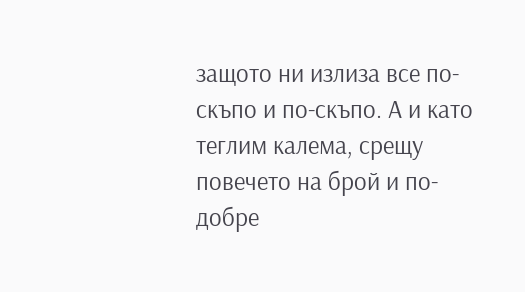защото ни излиза все по-скъпо и по-скъпо. А и като теглим калема, срещу повечето на брой и по-добре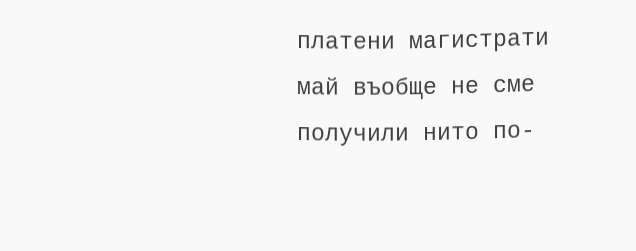платени магистрати май въобще не сме получили нито по-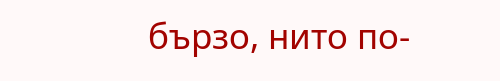бързо, нито по-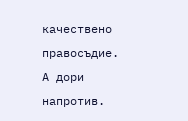качествено правосъдие. А дори напротив.